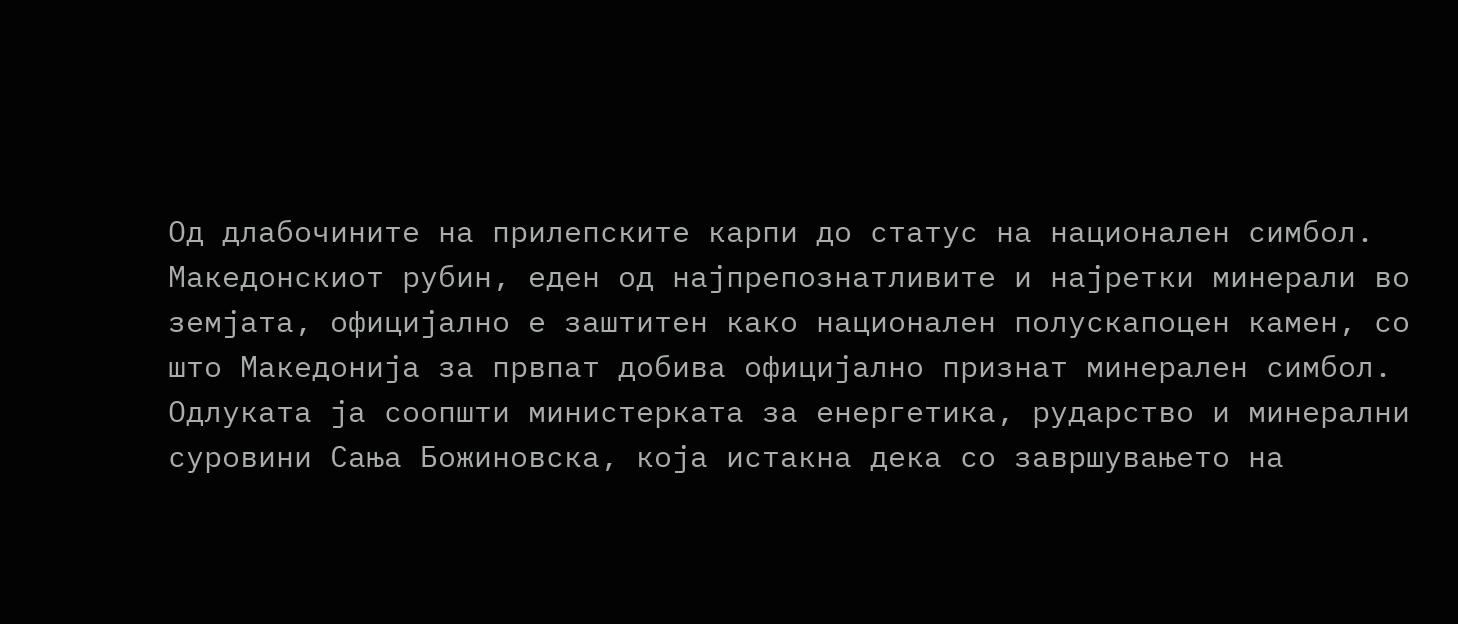Од длабочините на прилепските карпи до статус на национален симбол. Македонскиот рубин, еден од најпрепознатливите и најретки минерали во земјата, официјално е заштитен како национален полускапоцен камен, со што Македонија за првпат добива официјално признат минерален симбол.
Одлуката ја соопшти министерката за енергетика, рударство и минерални суровини Сања Божиновска, која истакна дека со завршувањето на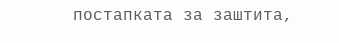постапката за заштита,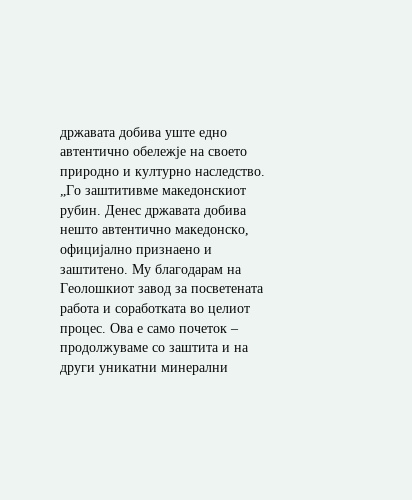државата добива уште едно автентично обележје на своето природно и културно наследство.
„Го заштитивме македонскиот рубин. Денес државата добива нешто автентично македонско, официјално признаено и заштитено. Му благодарам на Геолошкиот завод за посветената работа и соработката во целиот процес. Ова е само почеток – продолжуваме со заштита и на други уникатни минерални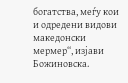богатства, меѓу кои и одредени видови македонски мермер“, изјави Божиновска.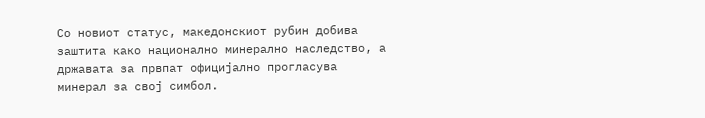Со новиот статус, македонскиот рубин добива заштита како национално минерално наследство, а државата за првпат официјално прогласува минерал за свој симбол.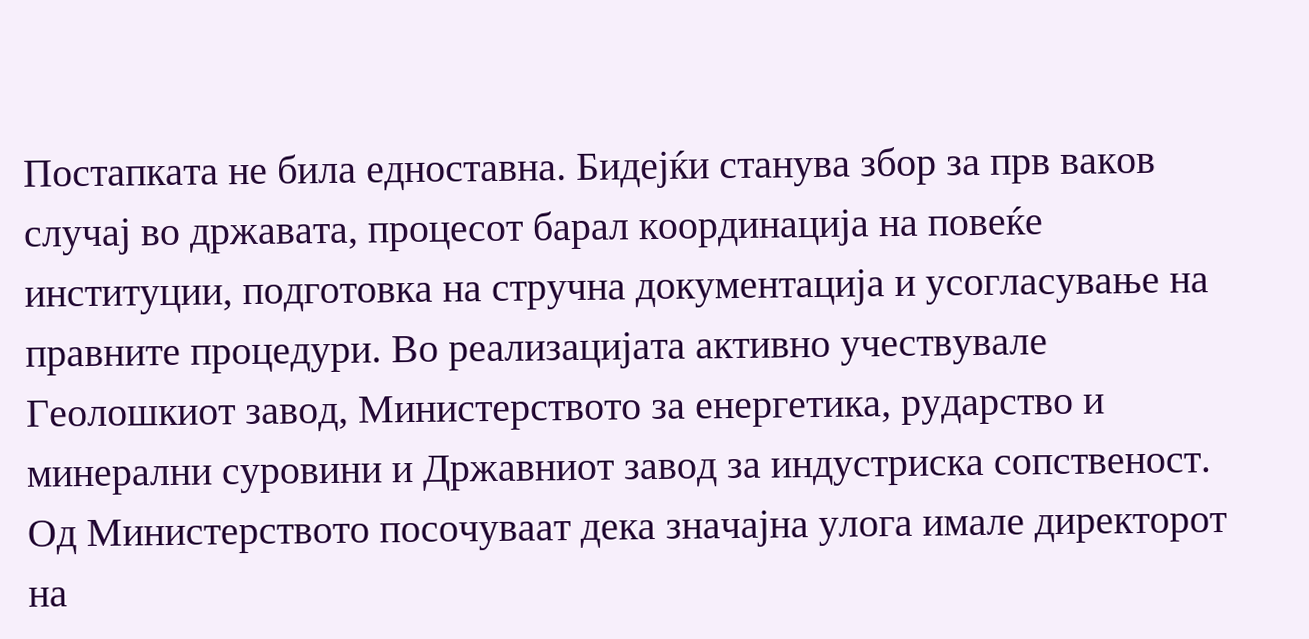Постапката не била едноставна. Бидејќи станува збор за прв ваков случај во државата, процесот барал координација на повеќе институции, подготовка на стручна документација и усогласување на правните процедури. Во реализацијата активно учествувале Геолошкиот завод, Министерството за енергетика, рударство и минерални суровини и Државниот завод за индустриска сопственост.
Од Министерството посочуваат дека значајна улога имале директорот на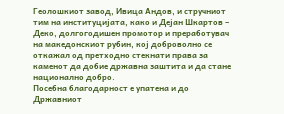Геолошкиот завод, Ивица Андов, и стручниот тим на институцијата, како и Дејан Шкартов – Деко, долгогодишен промотор и преработувач на македонскиот рубин, кој доброволно се откажал од претходно стекнати права за каменот да добие државна заштита и да стане национално добро.
Посебна благодарност е упатена и до Државниот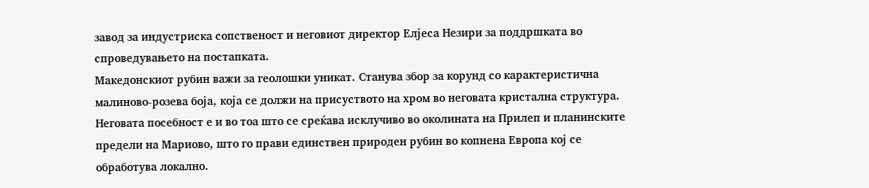завод за индустриска сопственост и неговиот директор Елјеса Незири за поддршката во спроведувањето на постапката.
Македонскиот рубин важи за геолошки уникат. Станува збор за корунд со карактеристична малиново-розева боја, која се должи на присуството на хром во неговата кристална структура. Неговата посебност е и во тоа што се среќава исклучиво во околината на Прилеп и планинските предели на Мариово, што го прави единствен природен рубин во копнена Европа кој се обработува локално.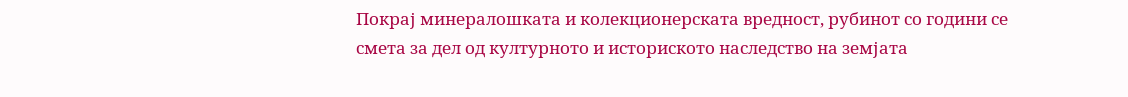Покрај минералошката и колекционерската вредност, рубинот со години се смета за дел од културното и историското наследство на земјата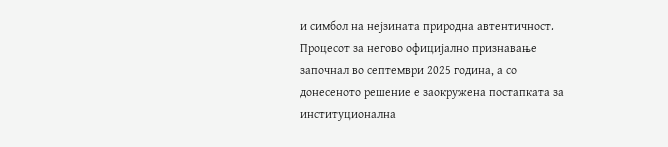и симбол на нејзината природна автентичност.
Процесот за негово официјално признавање започнал во септември 2025 година, а со донесеното решение е заокружена постапката за институционална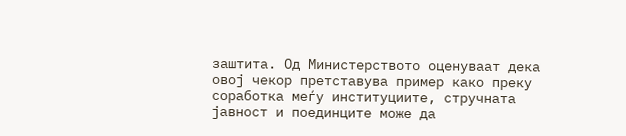заштита. Од Министерството оценуваат дека овој чекор претставува пример како преку соработка меѓу институциите, стручната јавност и поединците може да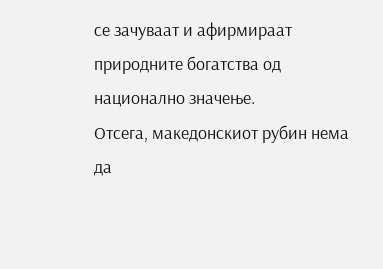се зачуваат и афирмираат природните богатства од национално значење.
Отсега, македонскиот рубин нема да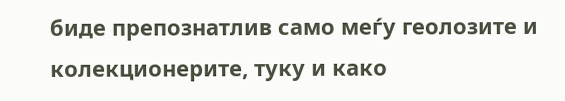биде препознатлив само меѓу геолозите и колекционерите, туку и како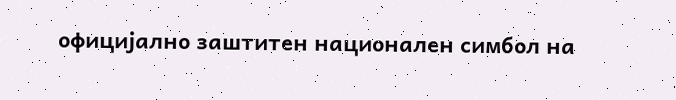официјално заштитен национален симбол на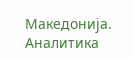Македонија.
Аналитика